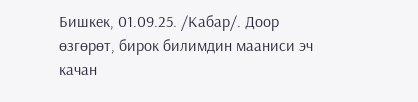Бишкек, 01.09.25. /Кабар/. Доор өзгөрөт, бирок билимдин мааниси эч качан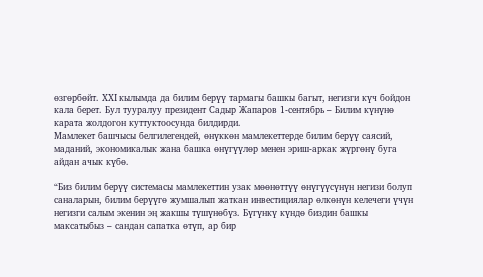өзгөрбөйт. XXI кылымда да билим берүү тармагы башкы багыт, негизги күч бойдон кала берет. Бул тууралуу президент Садыр Жапаров 1-сентябрь – Билим күнүнө карата жолдогон куттуктоосунда билдирди.
Мамлекет башчысы белгилегендей, өнүккөн мамлекеттерде билим берүү саясий, маданий, экономикалык жана башка өнүгүүлөр менен эриш-аркак жүргөнү буга айдан ачык күбө.

“Биз билим берүү системасы мамлекеттин узак мөөнөттүү өнүгүүсүнүн негизи болуп саналарын, билим берүүгө жумшалып жаткан инвестициялар өлкөнүн келечеги үчүн негизги салым экенин эң жакшы түшүнөбүз. Бүгүнкү күндө биздин башкы максатыбыз – сандан сапатка өтүп, ар бир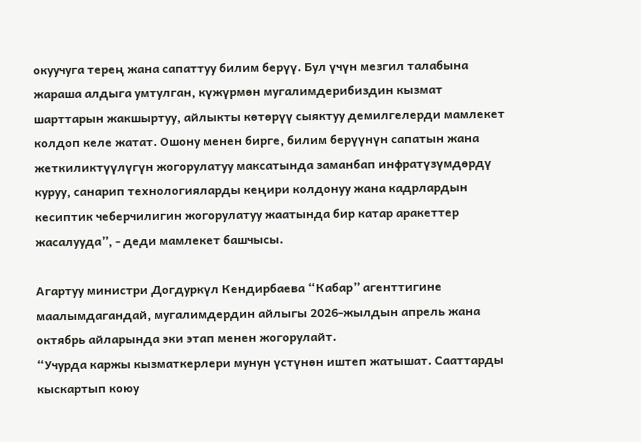окуучуга терең жана сапаттуу билим берүү. Бул үчүн мезгил талабына жараша алдыга умтулган, күжүрмөн мугалимдерибиздин кызмат шарттарын жакшыртуу, айлыкты көтөрүү сыяктуу демилгелерди мамлекет колдоп келе жатат. Ошону менен бирге, билим берүүнүн сапатын жана жеткиликтүүлүгүн жогорулатуу максатында заманбап инфратүзүмдөрдү куруу, санарип технологияларды кеңири колдонуу жана кадрлардын кесиптик чеберчилигин жогорулатуу жаатында бир катар аракеттер жасалууда”, - деди мамлекет башчысы.

Агартуу министри Догдуркүл Кендирбаева “Кабар” агенттигине маалымдагандай, мугалимдердин айлыгы 2026-жылдын апрель жана октябрь айларында эки этап менен жогорулайт.
“Учурда каржы кызматкерлери мунун үстүнөн иштеп жатышат. Сааттарды кыскартып коюу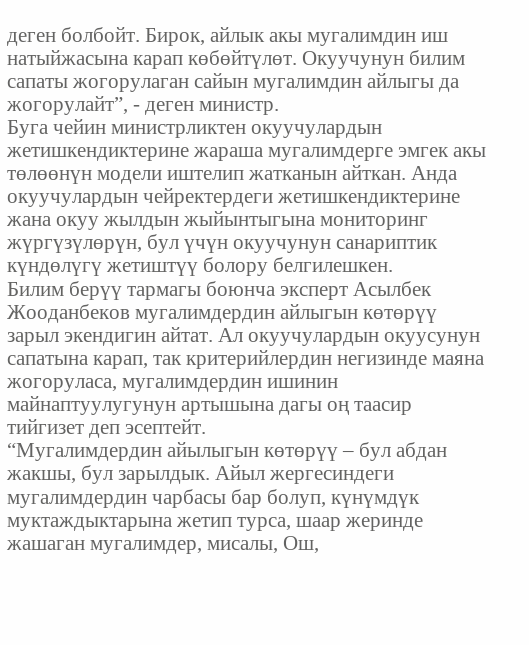деген болбойт. Бирок, айлык акы мугалимдин иш натыйжасына карап көбөйтүлөт. Окуучунун билим сапаты жогорулаган сайын мугалимдин айлыгы да жогорулайт”, - деген министр.
Буга чейин министрликтен окуучулардын жетишкендиктерине жараша мугалимдерге эмгек акы төлөөнүн модели иштелип жатканын айткан. Анда окуучулардын чейректердеги жетишкендиктерине жана окуу жылдын жыйынтыгына мониторинг жүргүзүлөрүн, бул үчүн окуучунун санариптик күндөлүгү жетиштүү болору белгилешкен.
Билим берүү тармагы боюнча эксперт Асылбек Жооданбеков мугалимдердин айлыгын көтөрүү зарыл экендигин айтат. Ал окуучулардын окуусунун сапатына карап, так критерийлердин негизинде маяна жогоруласа, мугалимдердин ишинин майнаптуулугунун артышына дагы оң таасир тийгизет деп эсептейт.
“Мугалимдердин айылыгын көтөрүү – бул абдан жакшы, бул зарылдык. Айыл жергесиндеги мугалимдердин чарбасы бар болуп, күнүмдүк муктаждыктарына жетип турса, шаар жеринде жашаган мугалимдер, мисалы, Ош,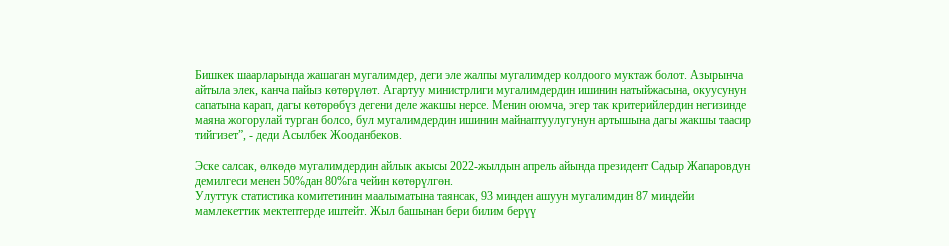Бишкек шаарларында жашаган мугалимдер, деги эле жалпы мугалимдер колдоого муктаж болот. Азырынча айтыла элек, канча пайыз көтөрүлөт. Агартуу министрлиги мугалимдердин ишинин натыйжасына, окуусунун сапатына карап, дагы көтөрөбүз дегени деле жакшы нерсе. Менин оюмча, эгер так критерийлердин негизинде маяна жогорулай турган болсо, бул мугалимдердин ишинин майнаптуулугунун артышына дагы жакшы таасир тийгизет”, - деди Асылбек Жооданбеков.

Эске салсак, өлкөдө мугалимдердин айлык акысы 2022-жылдын апрель айында президент Садыр Жапаровдун демилгеси менен 50%дан 80%га чейин көтөрүлгөн.
Улуттук статистика комитетинин маалыматына таянсак, 93 миңден ашуун мугалимдин 87 миңдейи мамлекеттик мектептерде иштейт. Жыл башынан бери билим берүү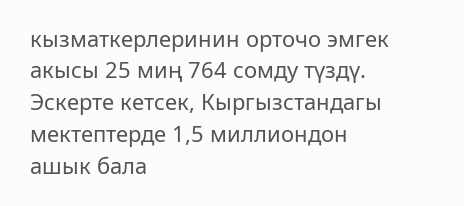кызматкерлеринин орточо эмгек акысы 25 миң 764 сомду түздү.
Эскерте кетсек, Кыргызстандагы мектептерде 1,5 миллиондон ашык бала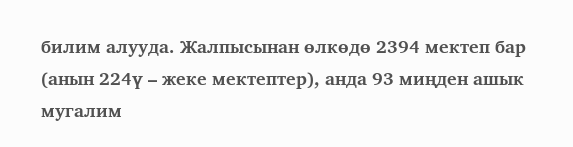билим алууда. Жалпысынан өлкөдө 2394 мектеп бар (анын 224ү – жеке мектептер), анда 93 миңден ашык мугалим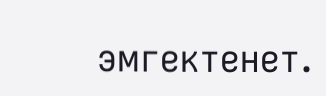эмгектенет.